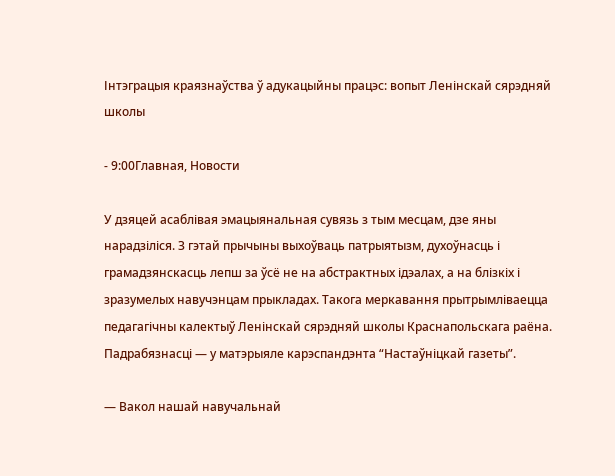Інтэграцыя краязнаўства ў адукацыйны працэс: вопыт Ленінскай сярэдняй школы

- 9:00Главная, Новости

У дзяцей асаблівая эмацыянальная сувязь з тым месцам, дзе яны нарадзіліся. З гэтай прычыны выхоўваць патрыятызм, духоўнасць і грамадзянскасць лепш за ўсё не на абстрактных ідэалах, а на блізкіх і зразумелых навучэнцам прыкладах. Такога меркавання прытрымліваецца педагагічны калектыў Ленінскай сярэдняй школы Краснапольскага раёна. Падрабязнасці — у матэрыяле карэспандэнта “Настаўніцкай газеты”.

— Вакол нашай навучальнай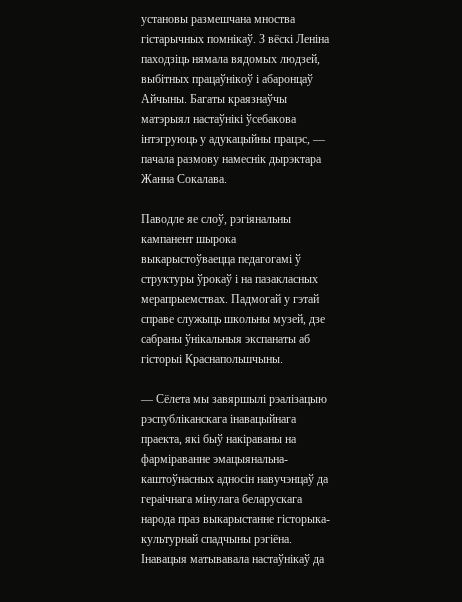установы размешчана мноства гістарычных помнікаў. З вёскі Леніна паходзіць нямала вядомых людзей, выбітных працаўнікоў і абаронцаў Айчыны. Багаты краязнаўчы матэрыял настаўнікі ўсебакова інтэгруюць у адукацыйны працэс, — пачала размову намеснік дырэктара Жанна Сокалава.

Паводле яе слоў, рэгіянальны кампанент шырока выкарыстоўваецца педагогамі ў структуры ўрокаў і на пазакласных мерапрыемствах. Падмогай у гэтай справе служыць школьны музей, дзе сабраны ўнікальныя экспанаты аб гісторыі Краснапольшчыны.

— Сёлета мы завяршылі рэалізацыю рэспубліканскага інавацыйнага праекта, які быў накіраваны на фарміраванне эмацыянальна-каштоўнасных адносін навучэнцаў да гераічнага мінулага беларускага народа праз выкарыстанне гісторыка-культурнай спадчыны рэгіёна. Інавацыя матывавала настаўнікаў да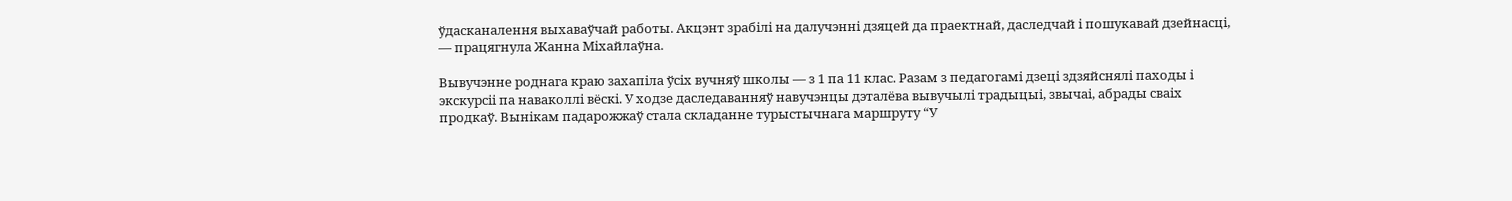ўдасканалення выхаваўчай работы. Акцэнт зрабілі на далучэнні дзяцей да праектнай, даследчай і пошукавай дзейнасці, — працягнула Жанна Міхайлаўна.

Вывучэнне роднага краю захапіла ўсіх вучняў школы — з 1 па 11 клас. Разам з педагогамі дзеці здзяйснялі паходы і экскурсіі па наваколлі вёскі. У ходзе даследаванняў навучэнцы дэталёва вывучылі традыцыі, звычаі, абрады сваіх продкаў. Вынікам падарожжаў стала складанне турыстычнага маршруту “У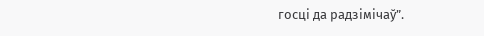госці да радзімічаў”.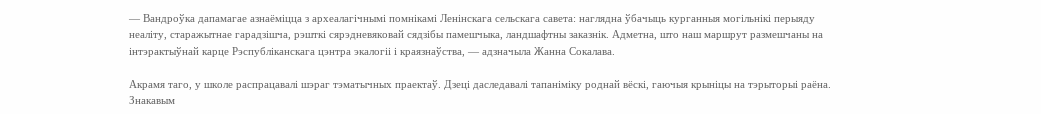— Вандроўка дапамагае азнаёміцца з археалагічнымі помнікамі Ленінскага сельскага савета: наглядна ўбачыць курганныя могільнікі перыяду неаліту, старажытнае гарадзішча, рэшткі сярэдневяковай сядзібы памешчыка, ландшафтны заказнік. Адметна, што наш маршрут размешчаны на інтэрактыўнай карце Рэспубліканскага цэнтра экалогіі і краязнаўства, — адзначыла Жанна Сокалава.

Акрамя таго, у школе распрацавалі шэраг тэматычных праектаў. Дзеці даследавалі тапаніміку роднай вёскі, гаючыя крыніцы на тэрыторыі раёна. Знакавым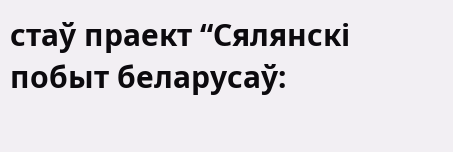стаў праект “Сялянскі побыт беларусаў: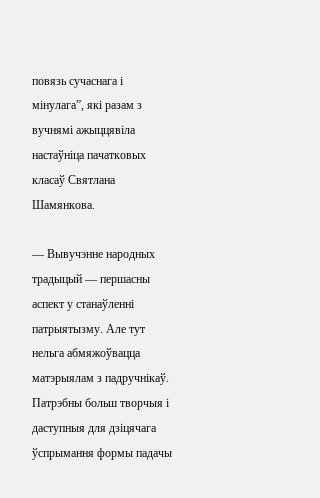повязь сучаснага і мінулага”, які разам з вучнямі ажыццявіла настаўніца пачатковых класаў Святлана Шамянкова.

— Вывучэнне народных традыцый — першасны аспект у станаўленні патрыятызму. Але тут нельга абмяжоўвацца матэрыялам з падручнікаў. Патрэбны больш творчыя і даступныя для дзіцячага ўспрымання формы падачы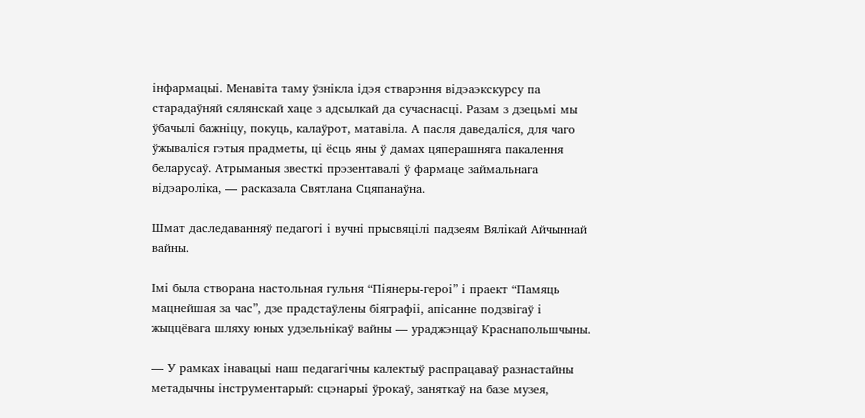інфармацыі. Менавіта таму ўзнікла ідэя стварэння відэаэкскурсу па старадаўняй сялянскай хаце з адсылкай да сучаснасці. Разам з дзецьмі мы ўбачылі бажніцу, покуць, калаўрот, матавіла. А пасля даведаліся, для чаго ўжываліся гэтыя прадметы, ці ёсць яны ў дамах цяперашняга пакалення беларусаў. Атрыманыя звесткі прэзентавалі ў фармаце займальнага відэароліка, — расказала Святлана Сцяпанаўна.

Шмат даследаванняў педагогі і вучні прысвяцілі падзеям Вялікай Айчыннай вайны.

Імі была створана настольная гульня “Піянеры-героі” і праект “Памяць мацнейшая за час”, дзе прадстаўлены біяграфіі, апісанне подзвігаў і жыццёвага шляху юных удзельнікаў вайны — ураджэнцаў Краснапольшчыны.

— У рамках інавацыі наш педагагічны калектыў распрацаваў разнастайны метадычны інструментарый: сцэнарыі ўрокаў, заняткаў на базе музея,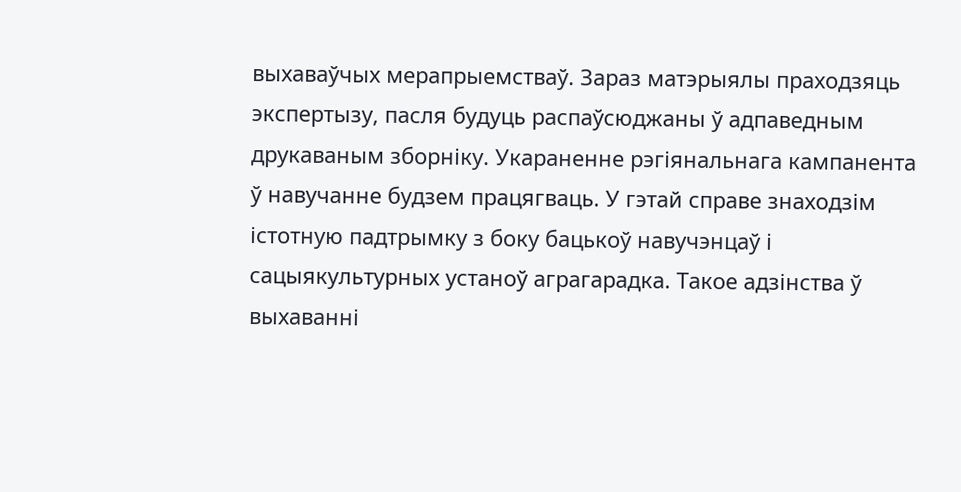выхаваўчых мерапрыемстваў. Зараз матэрыялы праходзяць экспертызу, пасля будуць распаўсюджаны ў адпаведным друкаваным зборніку. Укараненне рэгіянальнага кампанента ў навучанне будзем працягваць. У гэтай справе знаходзім істотную падтрымку з боку бацькоў навучэнцаў і сацыякультурных устаноў аграгарадка. Такое адзінства ў выхаванні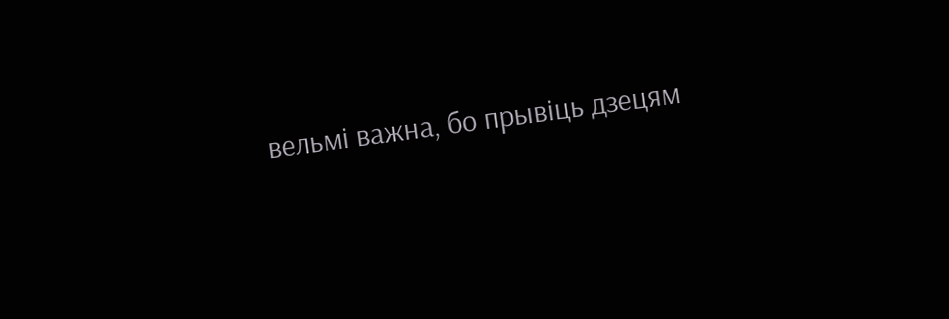вельмі важна, бо прывіць дзецям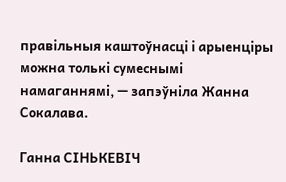правільныя каштоўнасці і арыенціры можна толькі сумеснымі намаганнямі, — запэўніла Жанна Сокалава.

Ганна СІНЬКЕВІЧ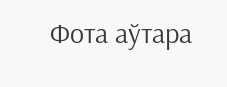Фота аўтара